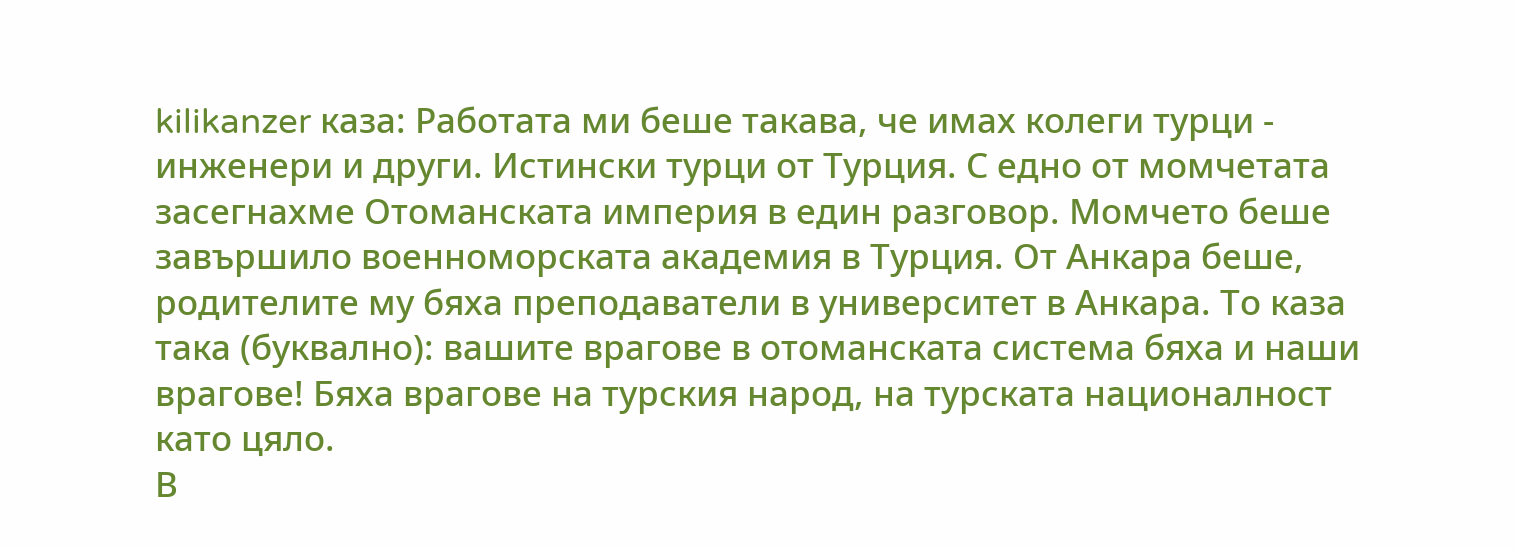kilikanzer каза: Работата ми беше такава, че имах колеги турци - инженери и други. Истински турци от Турция. С едно от момчетата засегнахме Отоманската империя в един разговор. Момчето беше завършило военноморската академия в Турция. От Анкара беше, родителите му бяха преподаватели в университет в Анкара. То каза така (буквално): вашите врагове в отоманската система бяха и наши врагове! Бяха врагове на турския народ, на турската националност като цяло.
В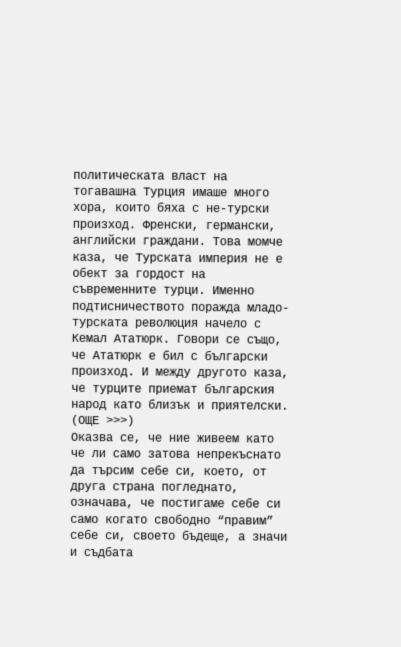политическата власт на тогавашна Турция имаше много хора, които бяха с не-турски произход. Френски, германски, английски граждани. Това момче каза, че Турската империя не е обект за гордост на съвременните турци. Именно подтисничеството поражда младо-турската революция начело с Кемал Ататюрк. Говори се също, че Ататюрк е бил с български произход. И между другото каза, че турците приемат българския народ като близък и приятелски. (ОЩЕ >>>)
Оказва се, че ние живеем като че ли само затова непрекъснато да търсим себе си, което, от друга страна погледнато, означава, че постигаме себе си само когато свободно “правим” себе си, своето бъдеще, а значи и съдбата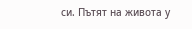си. Пътят на живота у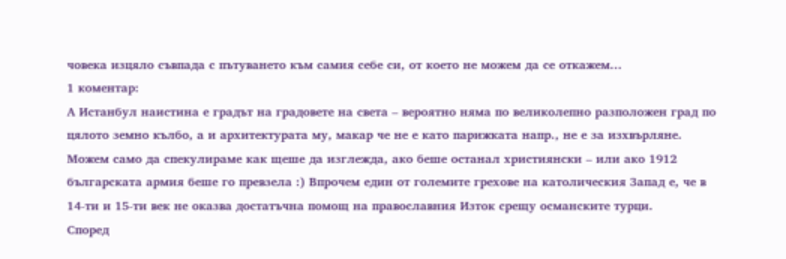човека изцяло съвпада с пътуването към самия себе си, от което не можем да се откажем...
1 коментар:
А Истанбул наистина е градът на градовете на света – вероятно няма по великолепно разположен град по цялото земно кълбо, а и архитектурата му, макар че не е като парижката напр., не е за изхвърляне. Можем само да спекулираме как щеше да изглежда, ако беше останал християнски – или ако 1912 българската армия беше го превзела :) Впрочем един от големите грехове на католическия Запад е, че в 14-ти и 15-ти век не оказва достатъчна помощ на православния Изток срещу османските турци.
Според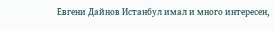Евгени Дайнов Истанбул имал и много интересен,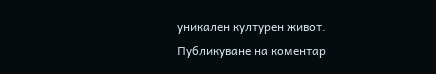уникален културен живот.
Публикуване на коментар